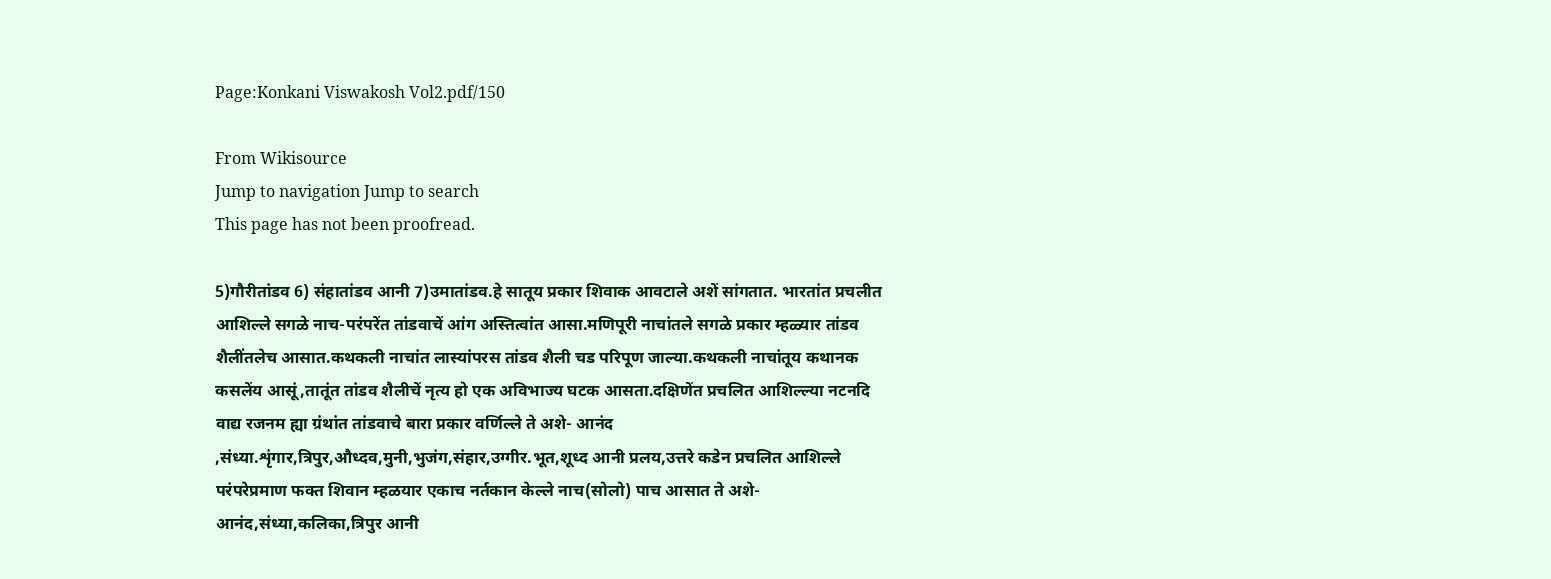Page:Konkani Viswakosh Vol2.pdf/150

From Wikisource
Jump to navigation Jump to search
This page has not been proofread.

5)गौरीतांडव 6) संहातांडव आनी 7)उमातांडव.हे सातूय प्रकार शिवाक आवटाले अशें सांगतात. भारतांत प्रचलीत आशिल्ले सगळे नाच-परंपरेंत तांडवाचें आंग अस्तित्वांत आसा.मणिपूरी नाचांतले सगळे प्रकार म्हळ्यार तांडव शैलींतलेच आसात.कथकली नाचांत लास्यांपरस तांडव शैली चड परिपूण जाल्या.कथकली नाचांतूय कथानक कसलेंय आसूं,तातूंत तांडव शैलीचें नृत्य हो एक अविभाज्य घटक आसता.दक्षिणेंत प्रचलित आशिल्ल्या नटनदि वाद्य रजनम ह्या ग्रंथांत तांडवाचे बारा प्रकार वर्णिल्ले ते अशे- आनंद ,संध्या.शृंगार,त्रिपुर,औध्दव,मुनी,भुजंग,संहार,उग्गीर.भूत,शूध्द आनी प्रलय,उत्तरे कडेन प्रचलित आशिल्ले परंपरेप्रमाण फक्त शिवान म्हळयार एकाच नर्तकान केल्ले नाच(सोलो) पाच आसात ते अशे-आनंद,संध्या,कलिका,त्रिपुर आनी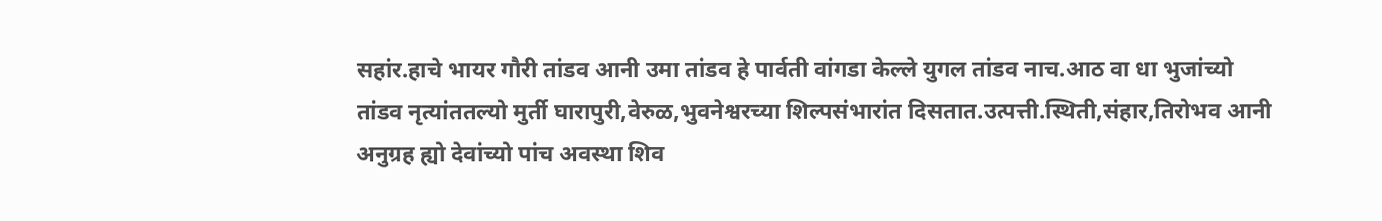सहांर.हाचे भायर गौरी तांडव आनी उमा तांडव हे पार्वती वांगडा केल्ले युगल तांडव नाच.आठ वा धा भुजांच्यो तांडव नृत्यांततल्यो मुर्ती घारापुरी,वेरुळ,भुवनेश्वरच्या शिल्पसंभारांत दिसतात.उत्पत्ती.स्थिती,संहार,तिरोभव आनी अनुग्रह ह्यो देवांच्यो पांच अवस्था शिव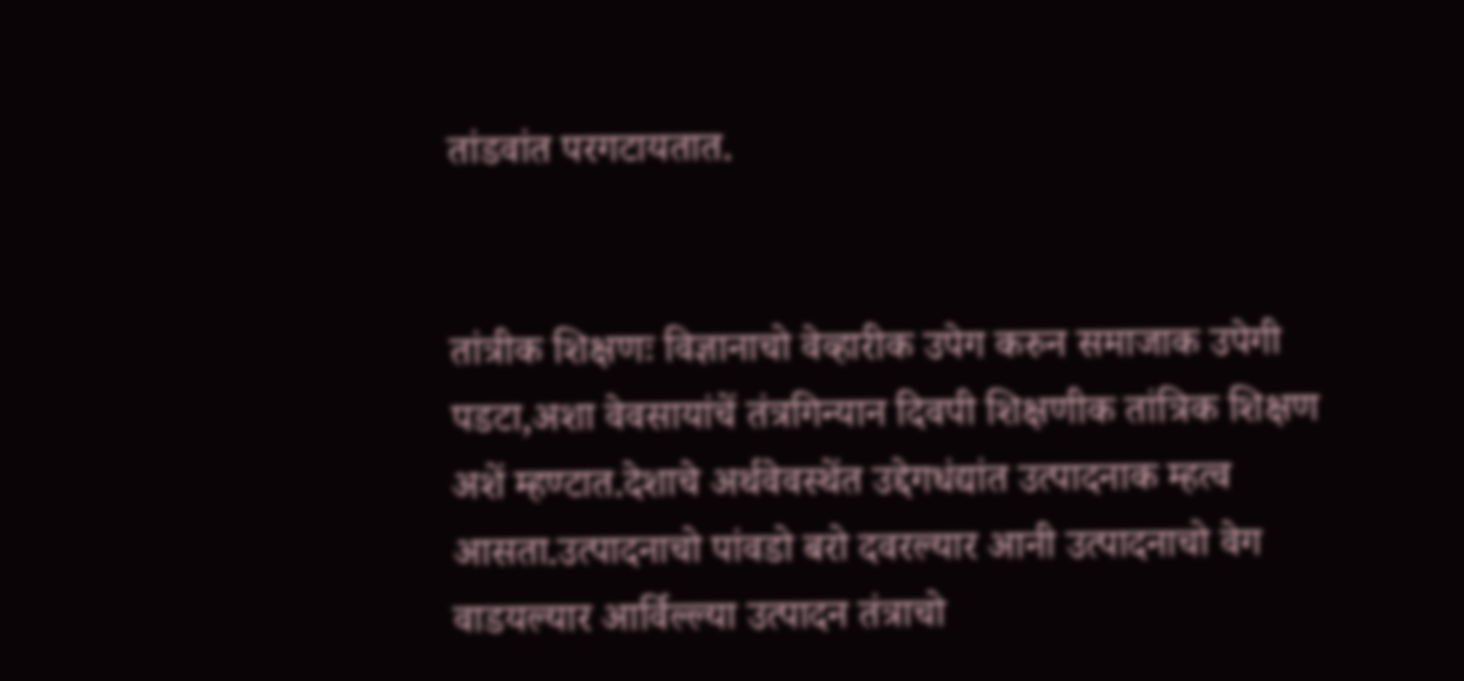तांडवांत परगटायतात.


तांत्रीक शिक्षणः विज्ञानाचो वेव्हारीक उपेग करुन समाजाक उपेगी पडटा,अशा वेवसायांचें तंत्रगिन्यान दिवपी शिक्षणीक तांत्रिक शिक्षण अशें म्हण्टात.देशाचे अर्थवेवस्थेंत उद्देगधंद्यांत उत्पादनाक म्हत्व आसता.उत्पादनाचो पांवडो बरो दवरल्यार आनी उत्पादनाचो वेग वाडयल्यार आर्विल्ल्या उत्पादन तंत्राचो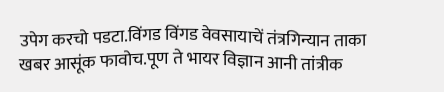उपेग करचो पडटा.विंगड विंगड वेवसायाचें तंत्रगिन्यान ताका खबर आसूंक फावोच.पूण ते भायर विज्ञान आनी तांत्रीक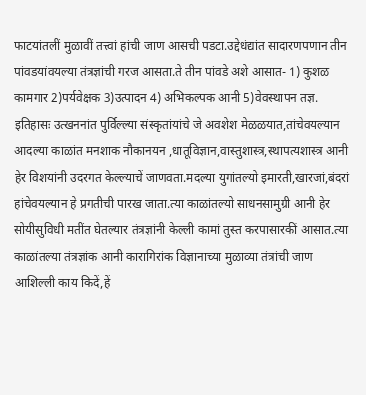फाटयांतलीं मुळावीं तत्त्वां हांची जाण आसची पडटा.उद्देधंद्यांत सादारणपणान तीन पांवडयांवयल्या तंत्रज्ञांची गरज आसता.ते तीन पांवडे अशे आसात- 1) कुशळ कामगार 2)पर्यवेक्षक 3)उत्पादन 4) अभिकल्पक आनी 5)वेवस्थापन तज्ञ. इतिहासः उत्खननांत पुर्विल्ल्या संस्कृतांयांचे जे अवशेश मेळळयात,तांचेवयल्यान आदल्या काळांत मनशाक नौकानयन ,धातूविज्ञान,वास्तुशास्त्र,स्थापत्यशास्त्र आनी हेर विशयांनी उदरगत केल्ल्याचें जाणवता.मदल्या युगांतल्यो इमारती,खारजां,बंदरां हांचेवयल्यान हे प्रगतीची पारख जाता.त्या काळांतल्यो साधनसामुग्री आनी हेर सोयीसुविधी मतींत घेतल्यार तंत्रज्ञांनी केल्ली कामां तुस्त करपासारकीं आसात.त्या काळांतल्या तंत्रज्ञांक आनी कारागिरांक विज्ञानाच्या मुळाव्या तंत्रांची जाण आशिल्ली काय किदें,हें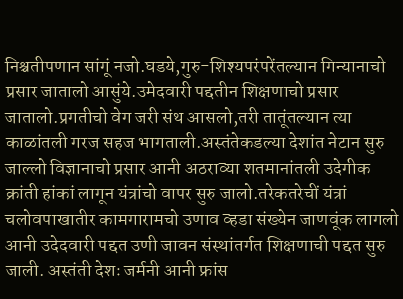निश्चतीपणान सांगूं नजो.घडये,गुरु-शिश्यपरंपरेंतल्यान गिन्यानाचो प्रसार जातालो आसुंये.उमेदवारी पद्दतीन शिक्षणाचो प्रसार जातालो.प्रगतीचो वेग जरी संथ आसलो,तरी तातूंतल्यान त्या काळांतली गरज सहज भागताली.अस्तंतेकडल्या देशांत नेटान सुरु जाल्लो विज्ञानाचो प्रसार आनी अठराव्या शतमानांतली उदेगीक क्रांती हांकां लागून यंत्रांचो वापर सुरु जालो.तरेकतरेचीं यंत्रां चलोवपाखातीर कामगारामचो उणाव व्हडा संख्येन जाणवूंक लागलो आनी उदेदवारी पद्दत उणी जावन संस्थांतर्गत शिक्षणाची पद्दत सुरु जाली. अस्तंती देशः जर्मनी आनी फ्रांस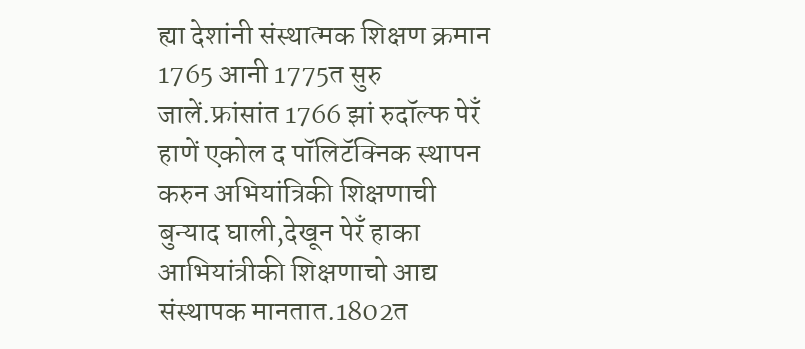ह्या देशांनी संस्थात्मक शिक्षण क्रमान 1765 आनी 1775त सुरु जालें.फ्रांसांत 1766 झां रुदॉल्फ पेरँ हाणें एकोल द पॉलिटॅक्निक स्थापन करुन अभियांत्रिकी शिक्षणाची बुन्याद घाली,देखून पेरँ हाका आभियांत्रीकी शिक्षणाचो आद्य संस्थापक मानतात.1802त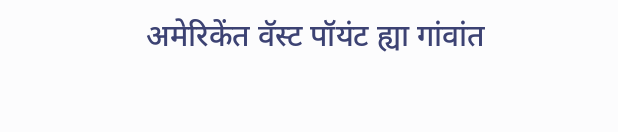अमेरिकेंत वॅस्ट पॉयंट ह्या गांवांत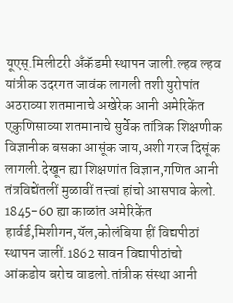यूएस्.मिलीटरी अँकॅडमी स्थापन जाली.ल्हव ल्हव यांत्रीक उदरगत जावंक लागली तशी युरोपांत अठराव्या शतमानाचे अखेरेक आनी अमेरिकेंत एकुणिसाव्या शतमानाचे सुर्वेक तांत्रिक शिक्षणीक विज्ञानीक बसका आसूंक जाय,अशी गरज दिसूंक लागली.देखून ह्या शिक्षणांत विज्ञान,गणित आनी तंत्रविद्येंतलीं मुळावीं तत्त्वां हांचो आसपाव केलो. 1845-60 ह्या काळांत अमेरिकेंत हार्वर्ड,मिशीगन,यॅल,कोलंबिया हीं विद्यपीठां स्थापन जालीं.1862 सावन विद्यापीठांचो आंकडोय बरोच वाडलो.तांत्रीक संस्था आनी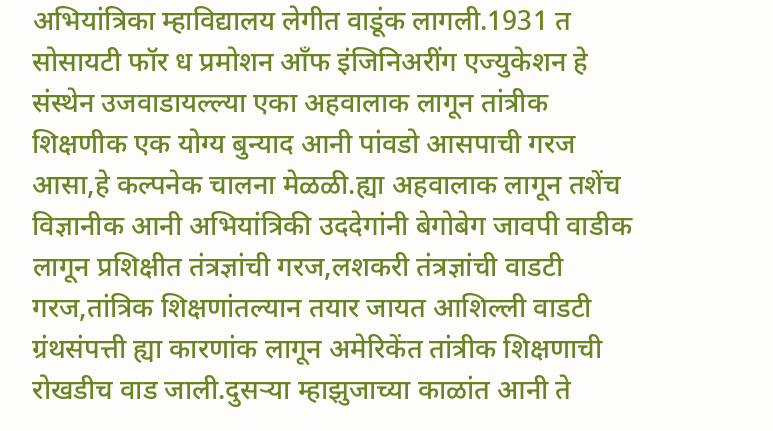अभियांत्रिका म्हाविद्यालय लेगीत वाडूंक लागली.1931 त सोसायटी फॉर ध प्रमोशन आँफ इंजिनिअरींग एज्युकेशन हे संस्थेन उजवाडायल्ल्या एका अहवालाक लागून तांत्रीक शिक्षणीक एक योग्य बुन्याद आनी पांवडो आसपाची गरज आसा,हे कल्पनेक चालना मेळळी.ह्या अहवालाक लागून तशेंच विज्ञानीक आनी अभियांत्रिकी उददेगांनी बेगोबेग जावपी वाडीक लागून प्रशिक्षीत तंत्रज्ञांची गरज,लशकरी तंत्रज्ञांची वाडटी गरज,तांत्रिक शिक्षणांतल्यान तयार जायत आशिल्ली वाडटी ग्रंथसंपत्ती ह्या कारणांक लागून अमेरिकेंत तांत्रीक शिक्षणाची रोखडीच वाड जाली.दुसऱ्या म्हाझुजाच्या काळांत आनी ते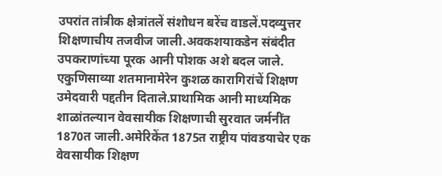उपरांत तांत्रीक क्षेत्रांतलें संशोधन बरेंच वाडलें.पदव्युत्तर शिक्षणाचीय तजवीज जाली.अवकशयाकडेन संबंदीत उपकराणांच्या पूरक आनी पोशक अशे बदल जाले. एकुणिसाव्या शतमानामेरेन कुशळ कारागिरांचें शिक्षण उमेदवारी पद्दतीन दिताले.प्राथामिक आनी माध्यमिक शाळांतल्यान वेवसायीक शिक्षणाची सुरवात जर्मनींत 1870त जाली.अमेरिकेंत 1875त राष्ट्रीय पांवडयाचेर एक वेवसायीक शिक्षण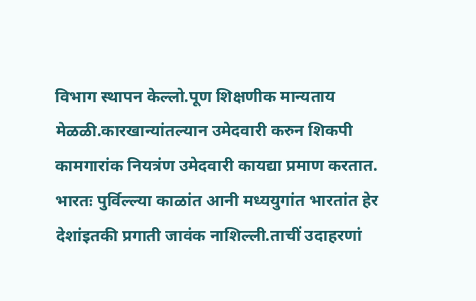विभाग स्थापन केल्लो.पूण शिक्षणीक मान्यताय मेळळी.कारखान्यांतल्यान उमेदवारी करुन शिकपी कामगारांक नियत्रंण उमेदवारी कायद्या प्रमाण करतात. भारतः पुर्विल्ल्या काळांत आनी मध्ययुगांत भारतांत हेर देशांइतकी प्रगाती जावंक नाशिल्ली.ताचीं उदाहरणां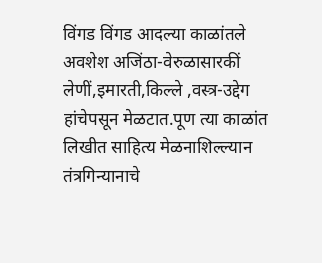विंगड विंगड आदल्या काळांतले अवशेश अजिंठा-वेरुळासारकीं लेणीं,इमारती,किल्ले ,वस्त्र-उद्देग हांचेपसून मेळटात.पूण त्या काळांत लिखीत साहित्य मेळनाशिल्ल्यान तंत्रगिन्यानाचे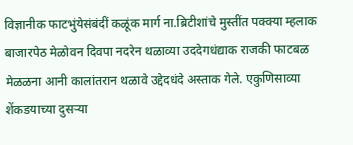विज्ञानीक फाटभुंयेसंबंदीं कळूंक मार्ग ना.ब्रिटीशांचे मुस्तींत पक्क्या म्हलाक बाजारपेठ मेळोवन दिवपा नदरेन थळाव्या उददेगधंद्याक राजकी फाटबळ मेळळना आनी कालांतरान थळावे उद्देदधंदे अस्ताक गेले. एकुणिसाव्या शेंकडयाच्या दुसऱ्या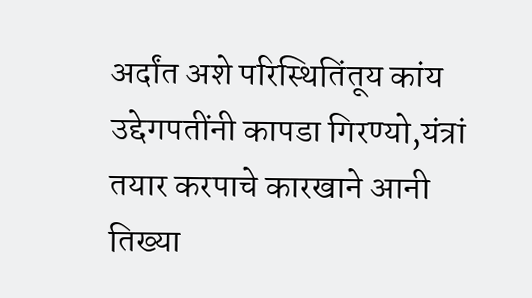अर्दांत अशे परिस्थितिंतूय कांय उद्देगपतींनी कापडा गिरण्यो,यंत्रां तयार करपाचे कारखाने आनी तिख्या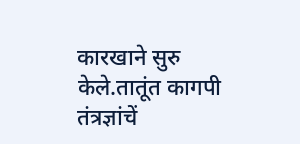कारखाने सुरु केले.तातूंत कागपी तंत्रज्ञांचें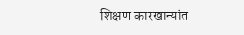शिक्षण कारखान्यांत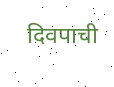दिवपाची